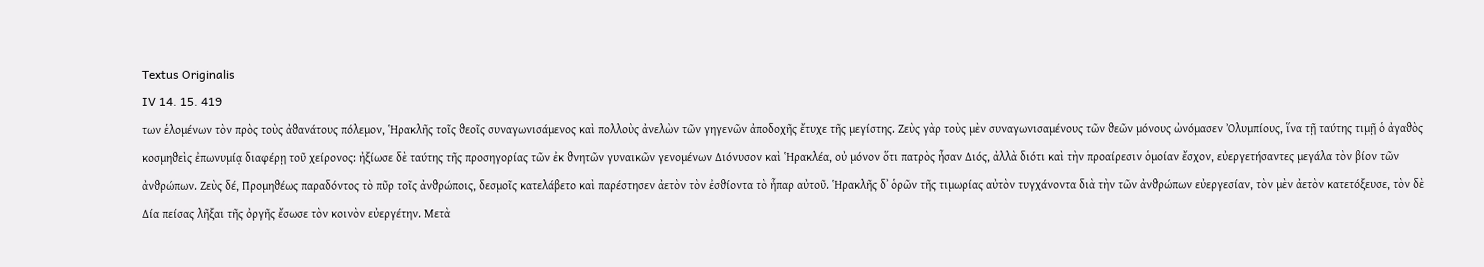Textus Originalis
IV 14. 15. 419
των ἑλομένων τὸν πρὸς τοὺς ἀϑανάτους πόλεμον, Ἡρακλῆς τοῖς ϑεοῖς συναγωνισάμενος καὶ πολλοὺς ἀνελὼν τῶν γηγενῶν ἀποδοχῆς ἔτυχε τῆς μεγίστης. Ζεὺς γὰρ τοὺς μὲν συναγωνισαμένους τῶν ϑεῶν μόνους ὠνόμασεν Ὀλυμπίους, ἵνα τῇ ταύτης τιμῇ ὁ ἀγαϑὸς κοσμηϑεὶς ἐπωνυμίᾳ διαφέρῃ τοῦ χείρονος: ἠξίωσε δὲ ταύτης τῆς προσηγορίας τῶν ἐκ ϑνητῶν γυναικῶν γενομένων Διόνυσον καὶ Ἡρακλέα, οὐ μόνον ὅτι πατρὸς ἦσαν Διός, ἀλλὰ διότι καὶ τὴν προαίρεσιν ὁμοίαν ἔσχον, εὐεργετήσαντες μεγάλα τὸν βίον τῶν ἀνϑρώπων. Ζεὺς δέ, Προμηϑέως παραδόντος τὸ πῦρ τοῖς ἀνϑρώποις, δεσμοῖς κατελάβετο καὶ παρέστησεν ἀετὸν τὸν ἐσϑίοντα τὸ ἧπαρ αὐτοῦ. Ἡρακλῆς δ᾽ ὁρῶν τῆς τιμωρίας αὐτὸν τυγχάνοντα διὰ τὴν τῶν ἀνϑρώπων εὐεργεσίαν, τὸν μὲν ἀετὸν κατετόξευσε, τὸν δὲ Δία πείσας λῆξαι τῆς ὀργῆς ἔσωσε τὸν κοινὸν εὐεργέτην. Μετὰ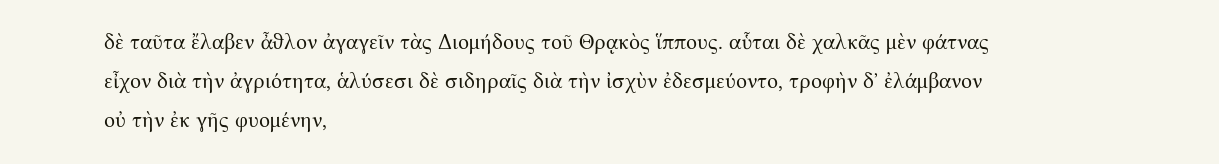δὲ ταῦτα ἔλαβεν ἆϑλον ἀγαγεῖν τὰς Διομήδους τοῦ Θρᾳκὸς ἵππους. αὗται δὲ χαλκᾶς μὲν φάτνας εἶχον διὰ τὴν ἀγριότητα, ἁλύσεσι δὲ σιδηραῖς διὰ τὴν ἰσχὺν ἐδεσμεύοντο, τροφὴν δ᾽ ἐλάμβανον οὐ τὴν ἐκ γῆς φυομένην,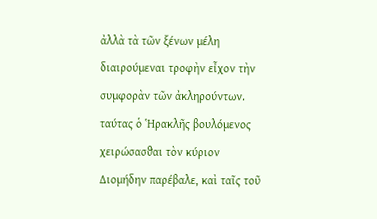ἀλλὰ τὰ τῶν ξένων μέλη διαιρούμεναι τροφὴν εἶχον τὴν συμφορὰν τῶν ἀκληρούντων. ταύτας ὁ Ἡρακλῆς βουλόμενος χειρώσασϑαι τὸν κύριον Διομήδην παρέβαλε, καὶ ταῖς τοῦ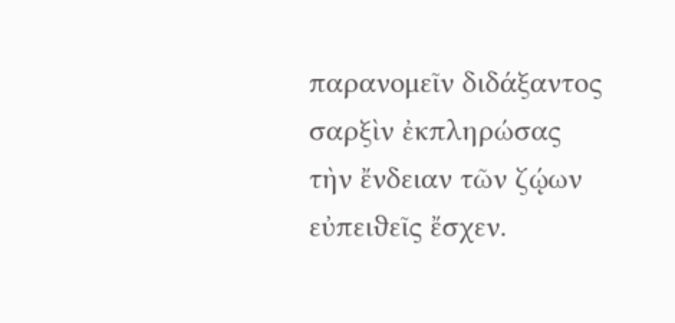παρανομεῖν διδάξαντος σαρξὶν ἐκπληρώσας τὴν ἔνδειαν τῶν ζῴων εὐπειϑεῖς ἔσχεν.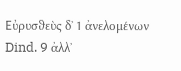Εὐρυσϑεὺς δ᾽ 1 ἀνελομένων Dind. 9 ἀλλ᾽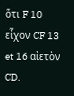ὅτι F 10 εἶχον CF 13 et 16 αἰετὸν CD.